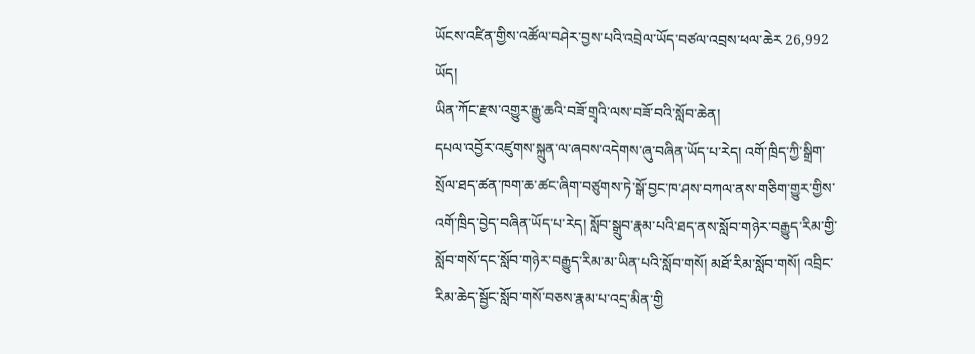ཡོངས་འཛིན་གྱིས་འཚོལ་བཤེར་བྱས་པའི་འབྲེལ་ཡོད་བཙལ་འབྲས་ཕལ་ཆེར 26,992 ཡོད།
ཡིན་ཀོང་རྫས་འགྱུར་རྒྱུ་ཆའི་བཟོ་གྲྭའི་ལས་བཟོ་བའི་སློབ་ཆེན།
དཔལ་འབྱོར་འཛུགས་སྐྲུན་ལ་ཞབས་འདེགས་ཞུ་བཞིན་ཡོད་པ་རེད། འགོ་ཁྲིད་ཀྱི་སྒྲིག་སྲོལ་ཐད་ཚན་ཁག་ཆ་ཚང་ཞིག་བཙུགས་ཏེ་སྒོ་བྱང་ཁ་ཤས་བཀལ་ནས་གཅིག་གྱུར་གྱིས་འགོ་ཁྲིད་བྱེད་བཞིན་ཡོད་པ་རེད། སློབ་སྒྲུབ་རྣམ་པའི་ཐད་ནས་སློབ་གཉེར་བརྒྱུད་རིམ་གྱི་སློབ་གསོ་དང་སློབ་གཉེར་བརྒྱུད་རིམ་མ་ཡིན་པའི་སློབ་གསོ། མཐོ་རིམ་སློབ་གསོ། འབྲིང་རིམ་ཆེད་སྦྱོང་སློབ་གསོ་བཅས་རྣམ་པ་འདྲ་མིན་གྱི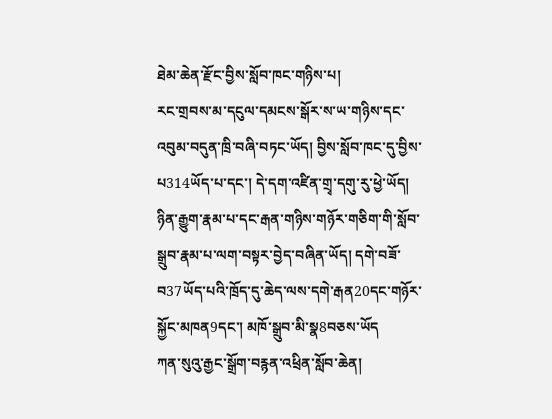ཐེམ་ཆེན་རྫོང་བྱིས་སློབ་ཁང་གཉིས་པ།
རང་གྲབས་མ་དངུལ་དམངས་སྒོར་ས་ཡ་གཉིས་དང་འབུམ་བདུན་ཁྲི་བཞི་བཏང་ཡོད། བྱིས་སློབ་ཁང་དུ་བྱིས་པ314ཡོད་པ་དང་། དེ་དག་འཛིན་གྲྭ་དགུ་རུ་ཕྱེ་ཡོད། ཉིན་རྒྱུག་རྣམ་པ་དང་རྒན་གཉིས་གཉོར་གཅིག་གི་སློབ་སྒྲུབ་རྣམ་པ་ལག་བསྟར་བྱེད་བཞིན་ཡོད། དགེ་བཟོ་བ37ཡོད་པའི་ཁྲོད་དུ་ཆེད་ལས་དགེ་རྒན20དང་གཉོར་སྐྱོང་མཁན9དང་། མཁོ་སྒྲུབ་མི་སྣ8བཅས་ཡོད
ཀན་སུའུ་རྒྱང་སྒྲོག་བརྙན་འཕྲིན་སློབ་ཆེན།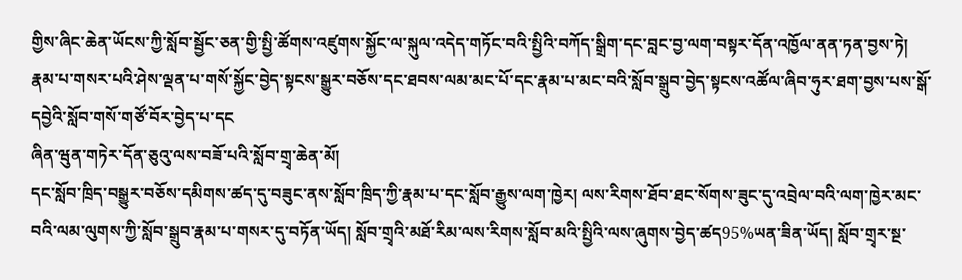གྱིས་ཞིང་ཆེན་ཡོངས་ཀྱི་སློབ་སྦྱོང་ཅན་གྱི་སྤྱི་ཚོགས་འཛུགས་སྐྱོང་ལ་སྐུལ་འདེད་གཏོང་བའི་སྤྱིའི་བཀོད་སྒྲིག་དང་བླང་བྱ་ལག་བསྟར་དོན་འཁྱོལ་ནན་ཏན་བྱས་ཏེ། རྣམ་པ་གསར་པའི་ཤེས་ལྡན་པ་གསོ་སྐྱོང་བྱེད་སྟངས་སྒྱུར་བཅོས་དང་ཐབས་ལམ་མང་པོ་དང་རྣམ་པ་མང་བའི་སློབ་སྒྲུབ་བྱེད་སྟངས་འཚོལ་ཞིབ་ཧུར་ཐག་བྱས་པས་སྒོ་དབྱེའི་སློབ་གསོ་གཙོ་བོར་བྱེད་པ་དང
ཞིན་ཝུན་གཏེར་དོན་ཅུའུ་ལས་བཟོ་པའི་སློབ་གྲྭ་ཆེན་མོ།
དང་སློབ་ཁྲིད་བསྒྱུར་བཅོས་དམིགས་ཚད་དུ་བཟུང་ནས་སློབ་ཁྲིད་ཀྱི་རྣམ་པ་དང་སློབ་རྒྱུས་ལག་ཁྱེར། ལས་རིགས་ཐོབ་ཐང་སོགས་ཟུང་དུ་འབྲེལ་བའི་ལག་ཁྱེར་མང་བའི་ལམ་ལུགས་ཀྱི་སློབ་སྒྲུབ་རྣམ་པ་གསར་དུ་བཏོན་ཡོད། སློབ་གྲྭའི་མཐོ་རིམ་ལས་རིགས་སློབ་མའི་སྤྱིའི་ལས་ཞུགས་བྱེད་ཚད95%ཡན་ཟིན་ཡོད། སློབ་གྲྭར་སྔ་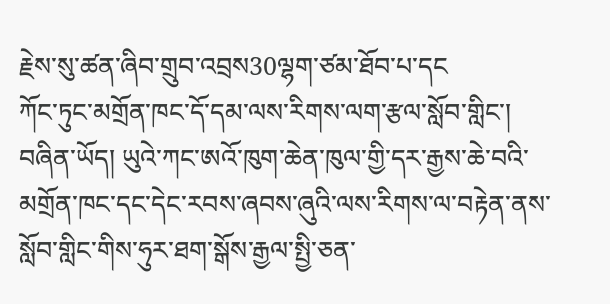རྗེས་སུ་ཚན་ཞིབ་གྲུབ་འབྲས30ལྷག་ཙམ་ཐོབ་པ་དང
ཀོང་ཏུང་མགྲོན་ཁང་དོ་དམ་ལས་རིགས་ལག་རྩལ་སློབ་གླིང་།
བཞིན་ཡོད། ཡུའེ་ཀང་ཨའོ་ཁུག་ཆེན་ཁུལ་གྱི་དར་རྒྱས་ཆེ་བའི་མགྲོན་ཁང་དང་དེང་རབས་ཞབས་ཞུའི་ལས་རིགས་ལ་བརྟེན་ནས་སློབ་གླིང་གིས་ཧུར་ཐག་སྒོས་རྒྱལ་སྤྱི་ཅན་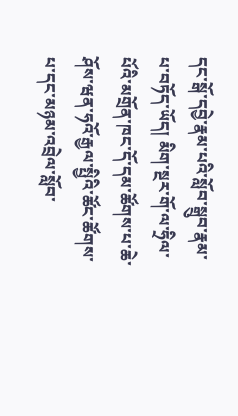དང་སྒོ་དབྱེ་རྣམ་པའི་སློབ་སྒྲུབ་རྣམ་པ་བཏོད་ཡོད། མིག་སྔར་གོ་ལ་ཧྲིལ་པོའི་མགྲོན་ཁང་དོ་དམ་ཚོགས་པ་ཆེ་ཤོས་ཝན་ཧའོ་རྒྱལ་སྤྱིའི་ཚོང་ཚོགས་པ་དང་མཉམ་འབྲེལ་སློབ་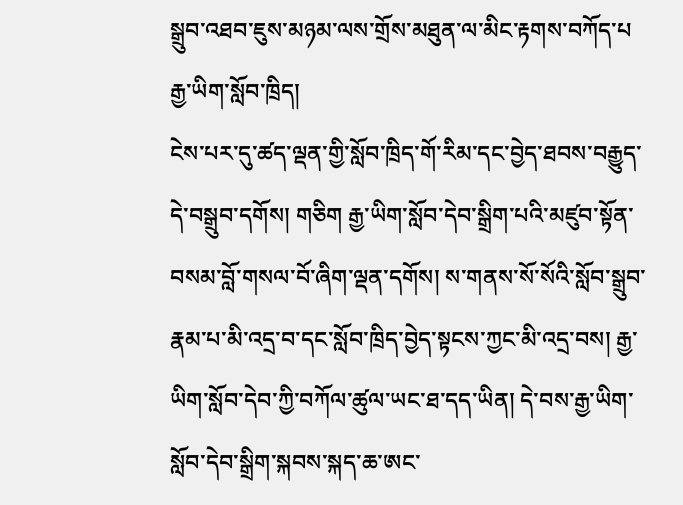སྒྲུབ་འཐབ་ཇུས་མཉམ་ལས་གྲོས་མཐུན་ལ་མིང་རྟགས་བཀོད་པ
རྒྱ་ཡིག་སློབ་ཁྲིད།
ངེས་པར་དུ་ཚད་ལྡན་གྱི་སློབ་ཁྲིད་གོ་རིམ་དང་བྱེད་ཐབས་བརྒྱུད་དེ་བསྒྲུབ་དགོས། གཅིག རྒྱ་ཡིག་སློབ་དེབ་སྒྲིག་པའི་མཛུབ་སྟོན་བསམ་བློ་གསལ་བོ་ཞིག་ལྡན་དགོས། ས་གནས་སོ་སོའི་སློབ་སྒྲུབ་རྣམ་པ་མི་འདྲ་བ་དང་སློབ་ཁྲིད་བྱེད་སྟངས་ཀྱང་མི་འདྲ་བས། རྒྱ་ཡིག་སློབ་དེབ་ཀྱི་བཀོལ་ཚུལ་ཡང་ཐ་དད་ཡིན། དེ་བས་རྒྱ་ཡིག་སློབ་དེབ་སྒྲིག་སྐབས་སྐད་ཆ་ཨང་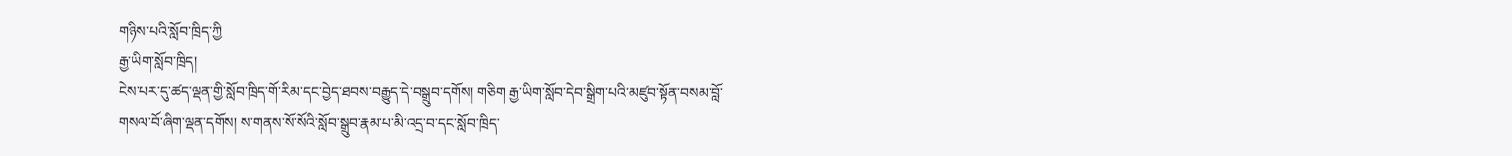གཉིས་པའི་སློབ་ཁྲིད་ཀྱི
རྒྱ་ཡིག་སློབ་ཁྲིད།
ངེས་པར་དུ་ཚད་ལྡན་གྱི་སློབ་ཁྲིད་གོ་རིམ་དང་བྱེད་ཐབས་བརྒྱུད་དེ་བསྒྲུབ་དགོས། གཅིག རྒྱ་ཡིག་སློབ་དེབ་སྒྲིག་པའི་མཛུབ་སྟོན་བསམ་བློ་གསལ་བོ་ཞིག་ལྡན་དགོས། ས་གནས་སོ་སོའི་སློབ་སྒྲུབ་རྣམ་པ་མི་འདྲ་བ་དང་སློབ་ཁྲིད་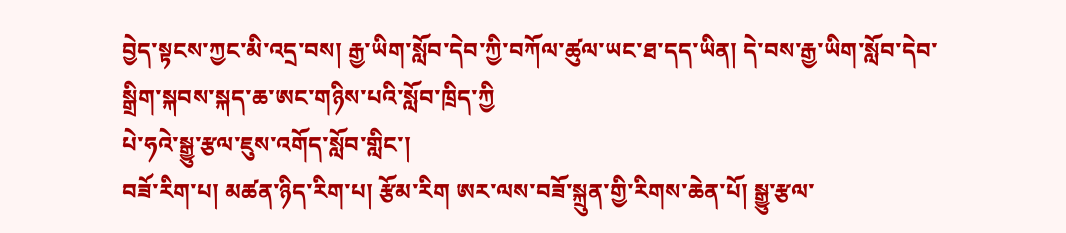བྱེད་སྟངས་ཀྱང་མི་འདྲ་བས། རྒྱ་ཡིག་སློབ་དེབ་ཀྱི་བཀོལ་ཚུལ་ཡང་ཐ་དད་ཡིན། དེ་བས་རྒྱ་ཡིག་སློབ་དེབ་སྒྲིག་སྐབས་སྐད་ཆ་ཨང་གཉིས་པའི་སློབ་ཁྲིད་ཀྱི
པེ་ཧའེ་སྒྱུ་རྩལ་ཇུས་འགོད་སློབ་གླིང་།
བཟོ་རིག་པ། མཚན་ཉིད་རིག་པ། རྩོམ་རིག ཨར་ལས་བཟོ་སྐྲུན་གྱི་རིགས་ཆེན་པོ། སྒྱུ་རྩལ་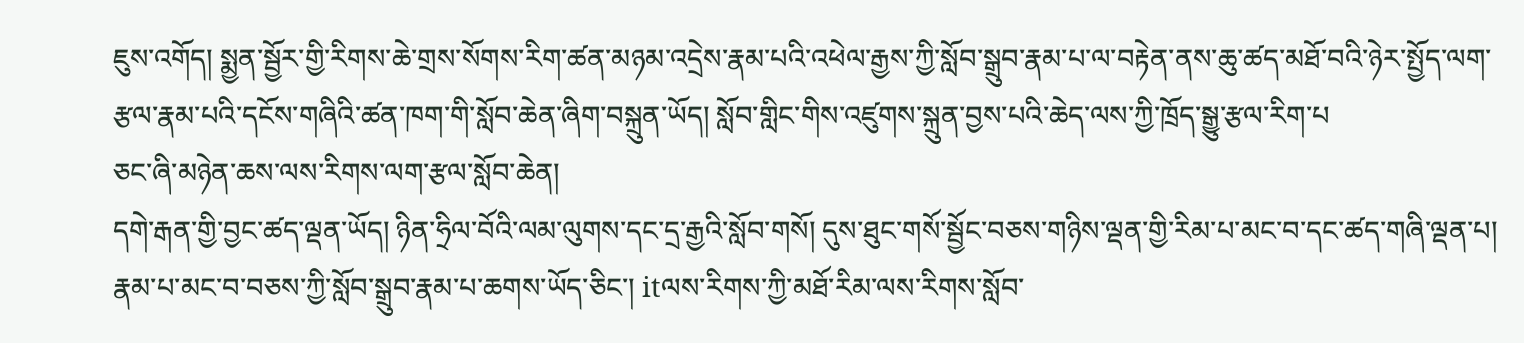ཇུས་འགོད། སྨྱན་སྦྱོར་གྱི་རིགས་ཆེ་གྲས་སོགས་རིག་ཚན་མཉམ་འདྲེས་རྣམ་པའི་འཕེལ་རྒྱས་ཀྱི་སློབ་སྒྲུབ་རྣམ་པ་ལ་བརྟེན་ནས་ཆུ་ཚད་མཐོ་བའི་ཉེར་སྤྱོད་ལག་རྩལ་རྣམ་པའི་དངོས་གཞིའི་ཚན་ཁག་གི་སློབ་ཆེན་ཞིག་བསྐྲུན་ཡོད། སློབ་གླིང་གིས་འཛུགས་སྐྲུན་བྱས་པའི་ཆེད་ལས་ཀྱི་ཁྲོད་སྒྱུ་རྩལ་རིག་པ
ཅང་ཞི་མཉེན་ཆས་ལས་རིགས་ལག་རྩལ་སློབ་ཆེན།
དགེ་རྒན་གྱི་བྱང་ཚད་ལྡན་ཡོད། ཉིན་ཧྲིལ་བོའི་ལམ་ལུགས་དང་དྲ་རྒྱའི་སློབ་གསོ། དུས་ཐུང་གསོ་སྦྱོང་བཅས་གཉིས་ལྡན་གྱི་རིམ་པ་མང་བ་དང་ཚད་གཞི་ལྡན་པ། རྣམ་པ་མང་བ་བཅས་ཀྱི་སློབ་སྒྲུབ་རྣམ་པ་ཆགས་ཡོད་ཅིང་། itལས་རིགས་ཀྱི་མཐོ་རིམ་ལས་རིགས་སློབ་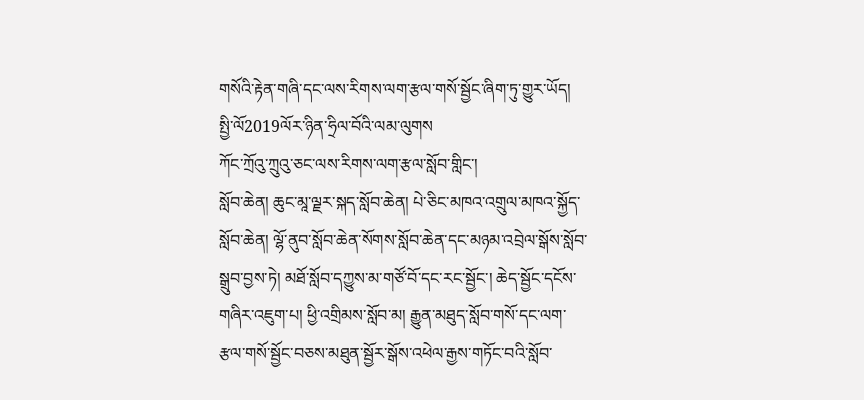གསོའི་རྟེན་གཞི་དང་ལས་རིགས་ལག་རྩལ་གསོ་སྦྱོང་ཞིག་ཏུ་གྱུར་ཡོད། སྤྱི་ལོ2019ལོར་ཉིན་ཧྲིལ་བོའི་ལམ་ལུགས
ཀོང་ཀྲོའུ་ཀྲུའུ་ཅང་ལས་རིགས་ལག་རྩལ་སློབ་གླིང་།
སློབ་ཆེན། ཆུང་མཱ་ལྗར་སྐད་སློབ་ཆེན། པེ་ཅིང་མཁའ་འགྲུལ་མཁའ་སྐྱོད་སློབ་ཆེན། ལྷོ་ནུབ་སློབ་ཆེན་སོགས་སློབ་ཆེན་དང་མཉམ་འབྲེལ་སྒོས་སློབ་སྒྲུབ་བྱས་ཏེ། མཐོ་སློབ་དཀྱུས་མ་གཙོ་བོ་དང་རང་སྦྱོང་། ཆེད་སྦྱོང་དངོས་གཞིར་འཇུག་པ། ཕྱི་འགྲིམས་སློབ་མ། རྒྱུན་མཐུད་སློབ་གསོ་དང་ལག་རྩལ་གསོ་སྦྱོང་བཅས་མཐུན་སྦྱོར་སྒོས་འཕེལ་རྒྱས་གཏོང་བའི་སློབ་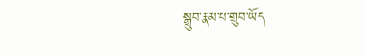སྒྲུབ་རྣམ་པ་གྲུབ་ཡོད